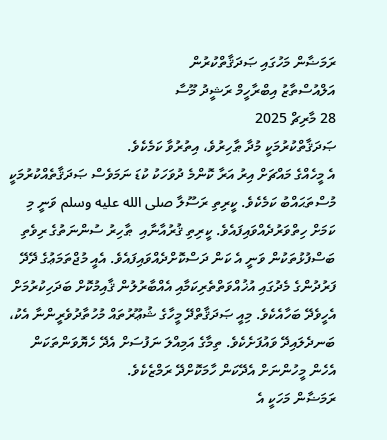ރަމަޟާން މަހުގައި ޞަދަޤާތްކުރުން
އަލްއުސްތާޒު އިބްރާހީމް ރަޝީދު މޫސާ
28 މާރިޗް 2025
ޞަދަޤާތްކުރުމަކީ މުދާ ޠާހިރުވެ، އިތުރުވާ ކަމެކެވެ.
އެ މީހެއްގެ މައްޗަށް އިރު އަރާ ކޮންމެ ދުވަހަކު ކުޑަ ނަމަވެސް ޞަދަޤާތެއްކުރުމަކީ މުސްތަޙައްބު ކަމެކެވެ. ކީރިތި ރަސޫލާ صلى الله عليه وسلم ވަނީ މި ކަމަށް ހިތްވަރުދެއްވައިފައެވެ. ކީރިތި ޤުރުއާނާއި  ޠާހިރު ސުންނަތުގެ ރިވެތި ބަސްފުޅުތަކުން ވަނީ އެ ކަން ދަސްކޮށްދެއްވައިފައެވެ. އެއީ މުޖްތަމަޢުގެ ދޭދޭ ފަރުދުންގެ މެދުގައި އުޚުއްވަތްތެރިކަމާއި އެއްބާރުލުން ޤާއިމުކޮށް ބަދަހިކުރުމަށް އެހީވެދޭ ބަހާއެކެވެ. މިއީ ޞަދަޤާތްދޭ މީހާގެ ޝުޢޫރުތައް މުހުތާދުވެރީންނާ އެކު، ބަނދެލައިދޭ ވައުފަށެކެވެ. ތިމާގެ އަމިއްލަ ނަފުސަށް އެދޭ ހެޔޮވަންތަކަން އެހެން މީހުންނަށް އެދޭކަން ހާމަކޮށްދޭ ރަމްޒެކެވެ.
ރަމަޟާން މަހަކީ އެ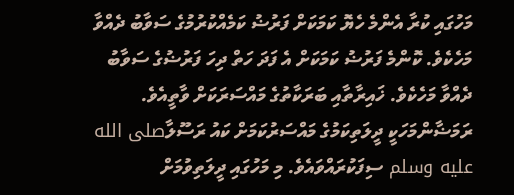މަހުގައި ކުރާ އެންމެ ހެޔޮ ކަމަކަށް ފަރުޟު ކަމެއްކުރުމުގެ ސަވާބު ދެއްވާ މަހެކެވެ. ކޮންމެ ފަރުޟު ކަމަކަށް އެ ފަދަ ހަތް ދިހަ ފަރުޟުގެ ސަވާބު ދެއްވާ މަހެކެވެ. ޚައިރާތާއި ބަރަކާތުގެ މައްސަރަކަށް ވާތީއެވެ.
ރަމަޟާންމަހަކީ ދީލަތިކަމުގެ މައްސަރުކަމަށް ކައު ރަސޫލާصلى الله عليه وسلم ސިފަކުރައްވައެވެ. މި މަހުގައި ދީލަތިވުމަށް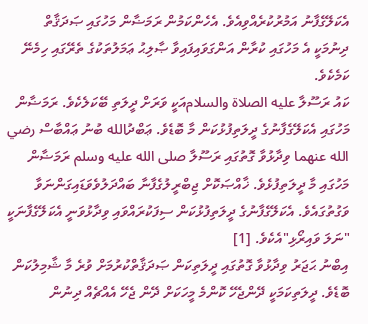އެކަލޭގެފާނު އަމުރުކުރެއްވިއެވެ. އެހެންކަމުން ރަމަޟާން މަހުގައި ޞަދަޤާތް ދިނުމަކީ އެ މަހުގައި ކުރާން އަންގަވައިފައިވާ ޞާލިޙު ޢަމަލުތަކުގެ ތެރޭގައި ހިމެނޭ ކަމެކެވެ.
ކައު ރަސޫލާ عليه الصلاة والسلامއަކީ ވަރަށް ދީލަތި ބޭކަލެކެވެ. ރަމަޟާން މަހުގައި އެކަލޭގެފާނުގެ ދީލަތިފުޅުކަން މާ ބޮޑެވެ. ޢަބްދުالله ބުނު ޢައްބާސް رضي الله عنهما ވިދާޅުވާ ގޮތުގައި ރަސޫލާ صلى الله عليه وسلم ރަމަޟާން މަހުގައި މާ ދީލަތިފުޅެވެ. ޚާއްޞަކޮށް ޖިބްރީލުގެފާނާ ބައްދަލުވެވަޑައިގަންނަވާ ވަގުތުގައެވެ. އެކަލޭގެފާނުގެ ދީލަތިފުޅުކަން ސިފަކުރައްވައި ވިދާޅުވަނީ އެކަލޭގެފާނަކީ "ނަލަ ވައިރޯޅި"އެކެވެ. [1]
އިބްނު ޙަޖަރު ވިދާޅުވާ ގޮތުގައި ދީލަތިކަން ޞަދަޤާތްކުރުމަށް ވުރެ މާ ޝާމިލުކަން ބޮޑެވެ. ދީލަތިކަމަކީ ދޭންޖެހޭ ކޮންމެ މީހަކަށް ދޭން ޖެހޭ އެއްޗެއް ދިނުން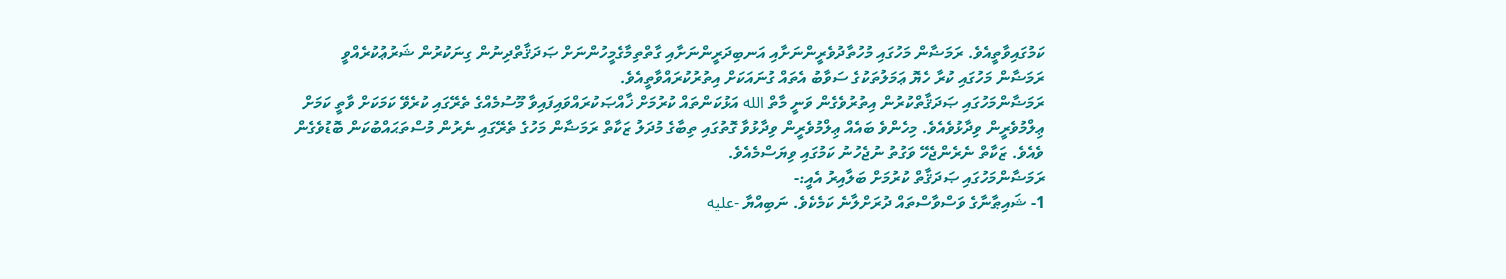ކަމުގައިވާތީއެވެ. ރަމަޟާން މަހުގައި މުހުތާދުވެރީންނަށާއި އަނބިދަރީންނަށާއި ގާތްތިމާގެމީހުންނަށް ޞަދަޤާތްދިނުން ގިނަކުރުން ޝަރުޢުކުރެއްވީ ރަމަޟާން މަހުގައި ކުރާ ހެޔޮ ޢަމަލުތަކުގެ ސަވާބު އެތައް ގުނައަކަށް އިތުރުކުރައްވާތީއެވެ.
ރަމަޟާންމަހުގައި ޞަދަޤާތްކުރުން އިތުރުވެގެން ވަނީ މާތް الله އަޅުކަންތައް ކުރުމަށް ޚާއްޞަކުރައްވައިފައިވާ މޫސުމެއްގެ ތެރޭގައި ކުރެވޭ ކަމަކަށް ވާތީ ކަމަށް ޢިލްމުވެރީން ވިދާޅުވެއެވެ. މިހެންވެ ބައެއް ޢިލްމުވެރީން ވިދާޅުވާ ގޮތުގައި ތިބާގެ މުދަލު ޒަކާތް ރަމަޟާން މަހުގެ ތެރޭގައި ނެރުން މުސްތަޙައްބުކަން ބޮޑުވެގެން ވެއެވެ. ޒަކާތް ނެރެންޖެހޭ ވަގުތު ނުޖެހުނު ކަމުގައި ވިޔަސްމެއެވެ.
ރަމަޟާންމަހުގައި ޞަދަޤާތް ކުރުމަށް ބަލާއިރު އެއީ:-
1- ޝައިޠާނާގެ ވަސްވާސްތައް ދުރަށްލާނެ ކަމެކެވެ. ނަބިއްޔާ -عليه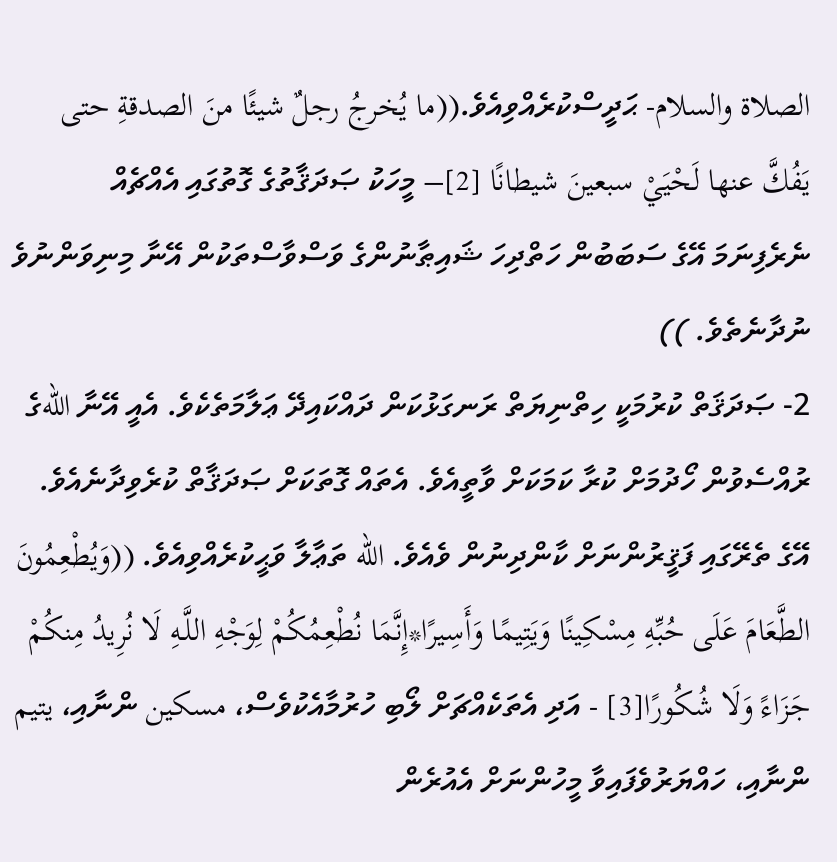الصلاة والسلام- ޙަދީސްކުރެއްވިއެވެ.((ما يُخرجُ رجلٌ شيئًا منَ الصدقةِ حتى يَفُكَّ عنها لَحْيَيْ سبعينَ شيطانًا [2]– މީހަކު ޞަދަޤާތުގެ ގޮތުގައި އެއްޗެއް ނެރެފިނަމަ އޭގެ ސަބަބުން ހަތްދިހަ ޝައިޠާނުންގެ ވަސްވާސްތަކުން އޭނާ މިނިވަންނުވެ ނުދާނެތެވެ. ))
2- ޞަދަޤަތް ކުރުމަކީ ހިތްނިޔަތް ރަނގަޅުކަން ދައްކައިދޭ ޢަލާމަތެކެވެ. އެއީ އޭނާ اللهގެ ރުއްސެވުން ހޯދުމަށް ކުރާ ކަމަކަށް ވާތީއެވެ. އެތައް ގޮތަކަށް ޞަދަޤާތް ކުރެވިދާނެއެވެ. އޭގެ ތެރޭގައި ފަޤީރުންނަށް ކާންދިނުން ވެއެވެ. الله ތަޢާލާ ވަޙީކުރެއްވިއެވެ. ((وَيُطْعِمُونَ الطَّعَامَ عَلَى حُبِّهِ مِسْكِينًا وَيَتِيمًا وَأَسِيرًا*إِنَّمَا نُطْعِمُكُمْ لِوَجْهِ اللَّـهِ لَا نُرِيدُ مِنكُمْ جَزَاءً وَلَا شُكُورًا[3] - އަދި އެތަކެއްޗަށް ލޯބި ހުރުމާއެކުވެސް، مسكين ންނާއި، يتيم ންނާއި، ހައްޔަރުވެފައިވާ މީހުންނަށް އެއުރެން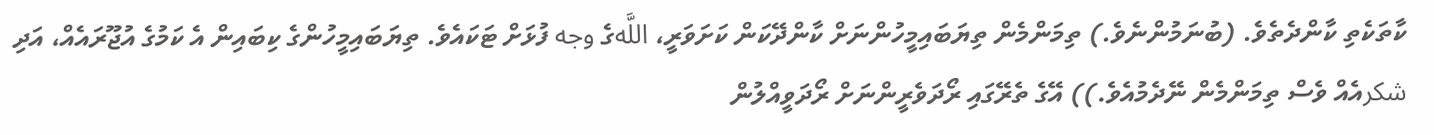ކާތަކެތި ކާންދެތެވެ. (ބުނަމުންނެވެ.) ތިމަންމެން ތިޔަބައިމީހުންނަށް ކާންދޭކަން ކަށަވަރީ، اللَّهގެ وجه ފުޅަށް ޓަކައެވެ. ތިޔަބައިމީހުންގެ ކިބައިން އެ ކަމުގެ އުޖޫރައެއް، އަދި شكرއެއް ވެސް ތިމަންމެން ނޭދެމުއެވެ.)) އޭގެ ތެރޭގައި ރޯދަވެރީންނަށް ރޯދަވީއްލުން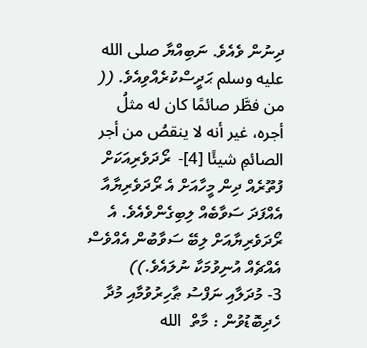ދިނުން ވެއެވެ. ނަބިއްޔާ صلى الله عليه وسلم ޙަދީސްކުރެއްވިއެވެ. (( من فطَّر صائمًا كان له مثلُ أجره، غير أنه لا ينقصُ من أجر الصائمِ شيئًا [4]-  ރޯދަވެރިއަކަށް ފުތޫރެއް ދިން މީހާއަށް އެ ރޯދަވެރިޔާއާ އެއްފަދަ ސަވާބެއް ލިބިގެންވެއެވެ. އެ ރޯދަވެރިޔާއަށް ލިބޭ ސަވާބުން އެއްވެސް އެއްޗެއް އުނިވުމަކާ ނުލައެވެ.))
3- މުދަލާއި ނަފްސު ޠާހިރުވުމާއި މުދާ ހެދިބޮޑުވުން : މާތް  الله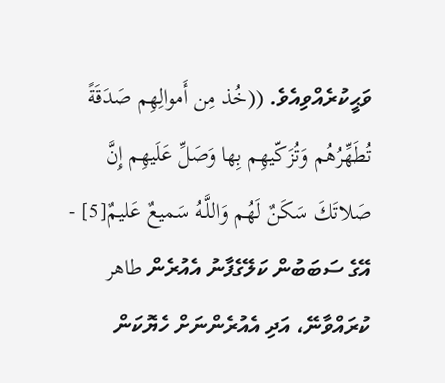ވަޙީކުރެއްވިއެވެ. ((خُذ مِن أَموالِهِم صَدَقَةً تُطَهِّرُهُم وَتُزَكّيهِم بِها وَصَلِّ عَلَيهِم إِنَّ صَلاتَكَ سَكَنٌ لَهُم وَاللَّـهُ سَميعٌ عَليمٌ[5] -  އޭގެ ސަބަބުން ކަލޭގެފާނު އެއުރެން طاهر ކުރައްވާނޭ، އަދި އެއުރެންނަށް ހެޔޮކަން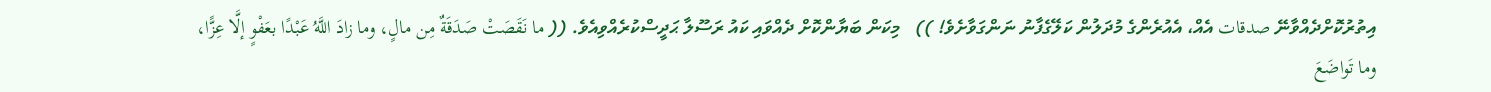އިތުރުކޮށްދެއްވާނޭ صدقات އެއް، އެއުރެންގެ މުދަލުން ކަލޭގެފާނު ނަންގަވާށެވެ! ))   މިކަން ބަޔާންކޮށް ދެއްވައި ކައު ރަސޫލާ ޙަދީސްކުރެއްވިއެވެ. (( ما نَقَصَتْ صَدَقَةٌ مِن مالٍ، وما زادَ اللَّهُ عَبْدًا بعَفْوٍ إلَّا عِزًّا، وما تَواضَعَ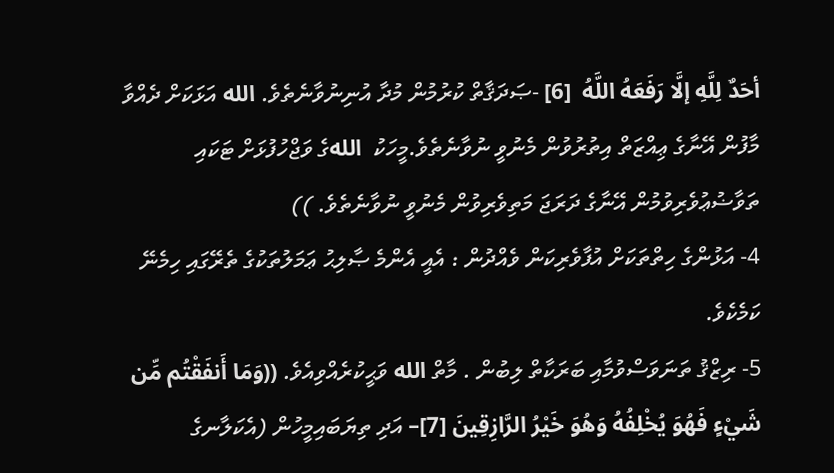أحَدٌ لِلَّهِ إلَّا رَفَعَهُ اللَّهُ  [6] -ޞަދަޤާތް ކުރުމުން މުދާ އުނިނުވާނެތެވެ. الله އަޅަކަށް ދެއްވާ މާފުން އޭނާގެ ޢިއްޒަތް އިތުރުވުން މެނުވީ ނުވާނެތެވެ.މީހަކު  اللهގެ ވަޖްހުފުޅަށް ޓަކައި ތަވާޟުޢުވެރިވުމުން އޭނާގެ ދަރަޖަ މަތިވެރިވުން މެނުވީ ނުވާނެތެވެ. ))
4- އަޅުންގެ ހިތްތަކަށް އުފާވެރިކަން ވެއްދުން : އެއީ އެންމެ ޞާލިޙު ޢަމަލުތަކުގެ ތެރޭގައި ހިމެނޭ ކަމެކެވެ.
5- ރިޒްޤު ތަނަވަސްވުމާއި ބަރަކާތް ލިބުން . މާތް الله ވަޙީކުރެއްވިއެވެ. ((وَمَا أَنفَقْتُم مِّن شَيْءٍ فَهُوَ يُخْلِفُهُ وَهُوَ خَيْرُ الرَّازِقِينَ [7]– އަދި ތިޔަބައިމީހުން (އެކަލާނގެ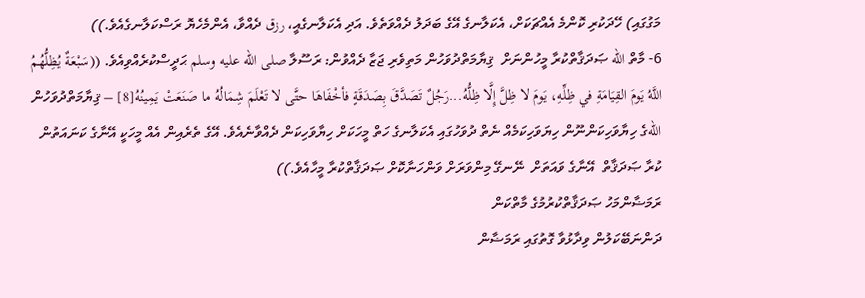މަގުގައި) ހޭދަކުރި ކޮންމެ އެއްޗަކަށް، އެކަލާނގެ އޭގެ ބަދަލު ދެއްވަތެވެ. އަދި އެކަލާނގެއީ، رزق ދެއްވާ، އެންމެހެޔޮ ރަސްކަލާނގެއެވެ.))
6- މާތް الله ޞަދަޤާތްކުރާ މީހުންނަށް  ޤިޔާމަތްދުވަހުން މަތިވެރި ޖަޒާ ދެއްވުން: ރަސޫލާ صلى الله عليه وسلم ޙަދީސްކުރެއްވިއެވެ. ((سَبْعَةٌ يُظِلُّهُمُ اللَّهُ يَومَ القِيَامَةِ في ظِلِّهِ، يَومَ لا ظِلَّ إِلَّا ظِلُّهُ...رَجُلٌ تَصَدَّقَ بِصَدَقَةٍ فأخْفَاهَا حتَّى لا تَعْلَمَ شِمَالُهُ ما صَنَعَتْ يَمِينُهُ[8] – ޤިޔާމަތްދުވަހުން اللهގެ ހިޔާވަހިކަންނޫން ހިޔަވަހިކަމެއް ނެތް ދުވަހުގައި އެކަލާނގެ ހަތް މީހަކަށް ހިޔާވަހިކަން ދެއްވާނެއެވެ. އޭގެ ތެރެއިން އެއް މީހަކީ އޭނާގެ ކަނައަތުން ކުރާ ޞަދަޤާތް  އޭނާގެ ވައަތަށް  ނޭނގޭ މިންވަރަށް ވަންހަނާކޮށް ޞަދަޤާތްކުރާ މީހާއެވެ.))
ރަމަޟާންމަހު ޞަދަޤާތްކުރުމުގެ މާތްކަން
ދަންނަބޭކަލުން ވިދާޅުވާ ގޮތުގައި ރަމަޟާން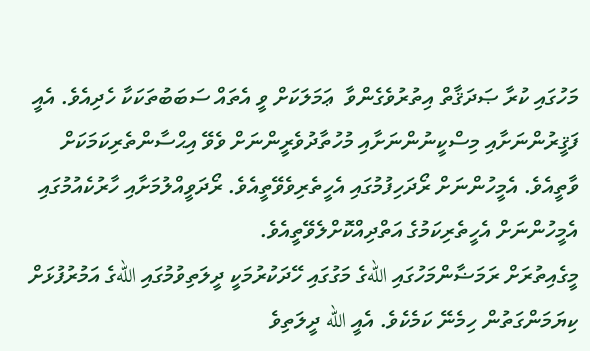މަހުގައި ކުރާ ޞަދަޤާތް އިތުރުވެގެންވާ  ޢަމަލަކަށް ވީ އެތައް ސަބަބުތަކަކާ ހެދިއެވެ. އެއީ ފަޤީރުންނަށާއި މިސްކީނުންނަށާއި މުހުތާދުވެރީންނަށް ވެވޭ އިޙްސާންތެރިކަމަކަށް ވާތީއެވެ. އެމީހުންނަށް ރޯދަހިފުމުގައި އެހީތެރިވެވޭތީއެވެ. ރޯދަވީއްލުމަށާއި ހާރުކެއުމުގައި  އެމީހުންނަށް އެހީތެރިކަމުގެ އަތްދިއްކޮށްލެވޭތީއެވެ.
މީގެއިތުރަށް ރަމަޟާންމަހުގައި اللهގެ މަގުގައި ހޭދަކުރުމަކީ ދީލަތިވުމުގައި اللهގެ އަމުރުފުޅަށް ކިޔަމަންގަތުން ހިމެނޭ ކަމެކެވެ. އެއީ الله ދީލަތިވެ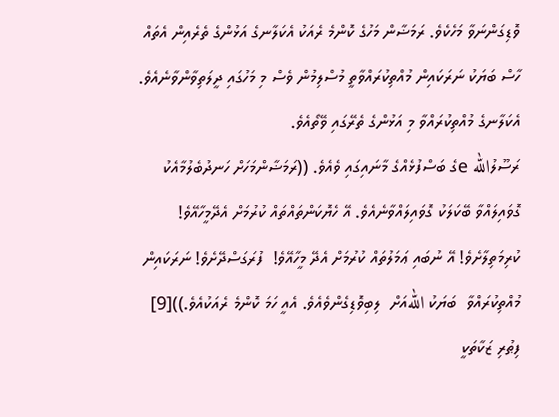ވޮޑިގަންނަވާ މަހެކެވެ. ރަމަޟާން މަހުގެ ކޮންމެ ރެއަކު އެކަލާނގެ އަޅުންގެ ތެރެއިން އެތައް ހާސް ބަޔަކު ނަރަކައިން މުއްތިކުރައްވާތީ މުސްލިމުން ވެސް މި މަހުގައި ދީލަތިވާންވާނެއެވެ. އެކަލާނގެ މުއްތިކުރައްވާ މި އަޅުންގެ ތެރޭގައި ވޭތޯއެވެ.
ރަސޫލުالله eގެ ބަސްފުޅެއްގެ މާނައިގައި ވެއެވެ. ((ރަމަޟާންމަހަށް ހަނދުބެލުމާއެކު ގޮވައިލައްވާ ބޭކަލަކު ގޮވައިލައްވާނެއެވެ. އޭ ހެޔޮކަންތައްތައް ކުރުމަށް އެދޭމީހާއޭވެ! ކުރިމަތިލާށެވެ! އޭ ނުބައި ޢަމަލުތައް ކުރުމަށް އެދޭ މީހާއޭވެ!  ފުރަގަސްދޭށެވެ! ނަރަކައިން މުއްތިކުރައްވާ  ބަޔަކު اللهއަށް  ލިބިވޮޑިގެންވެއެވެ. އެއީ ހަމަ ކޮންމެ ރެއަކުއެވެ.))[9]
ފިޠުރި ޒަކާތަކީ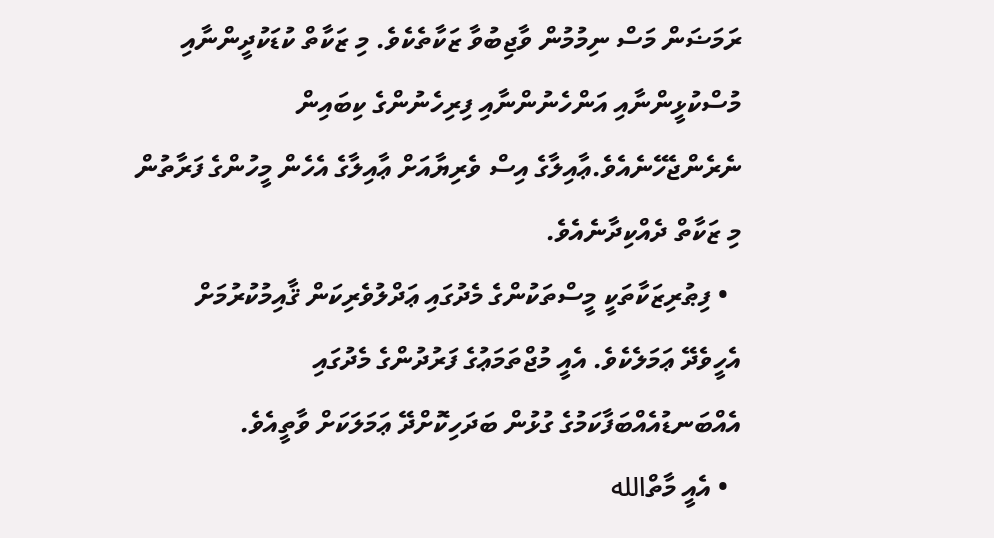ރަމަޟަން މަސް ނިމުމުން ވާޖިބުވާ ޒަކާތެކެވެ. މި ޒަކާތް ކުޑަކުދީންނާއި މުސްކުޅީންނާއި އަންހެނުންނާއި ފިރިހެނުންގެ ކިބައިން ނެރެންޖެހޭނެއެވެ.ޢާއިލާގެ އިސް ވެރިޔާއަށް ޢާއިލާގެ އެހެން މީހުންގެ ފަރާތުން މި ޒަކާތް ދެއްކިދާނެއެވެ.
  • ފިޠުރިޒަކާތަކީ މީސްތަކުންގެ މެދުގައި ޢަދްލުވެރިކަން ޤާއިމުކުރުމަށް  އެހީވެދޭ ޢަމަލެކެވެ. އެއީ މުޖްތަމަޢުގެ ފަރުދުންގެ މެދުގައި  އެއްބަނޑުއެއްބަފާކަމުގެ ގުޅުން ބަދަހިކޮށްދޭ ޢަމަލަކަށް ވާތީއެވެ.
  • އެއީ މާތްالله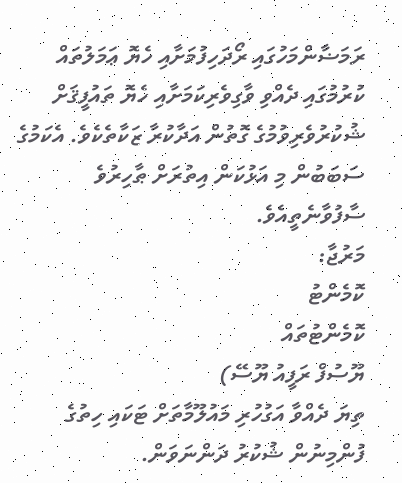ރަމަޟާންމަހުގައި ރޯދަހިފުމަށާއި ހެޔޮ ޢަމަލުތައް ކުރުމުގައި ދެއްވި ވާގިވެރިކަމަށާއި ހެޔޮ ތައުފީޤަށް ޝުކުރުވެރިވުމުގެ ގޮތުން އަދާކުރާ ޒަކާތެކެވެ. އެކަމުގެ ސަބަބުން މި އަޅުކަން އިތުރަށް ޠާހިރުވެ ސާފުވާނެތީއެވެ.
މަރުޖާ:
ކޮމެންޓު
ކޮމެންޓުތައް
ޔޫސުފް ރަފީއު ޔޫސޭ)
ތިޔަ ދެއްވާ އަގުހުރި މައުލޫމާތަށް ޓަކައި ހިތުގެ ފުންމިނުން ޝުކުރު ދަންނަވަން.